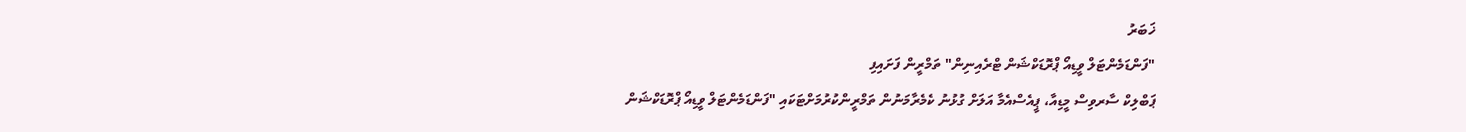ޚަބަރު
"ފަންޑަމެންޓަލް ވީޑިއޯ ޕްރޮޑަކްޝަން ޓްރެއިނިން" ތަމްރީން ފަށައިފި
ޕަބްލިކް ސާރވިސް މީޑިއާ، ޕީއެސްއެމާ އަލަށް ގުޅުނު ކެމެރާމަނުން ތަމްރީންކުރުމަށްޓަކައި "ފަންޑަމެންޓަލް ވީޑިއޯ ޕްރޮޑަކްޝަން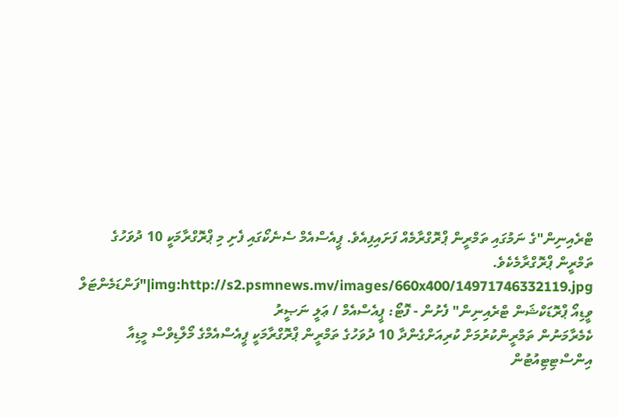ޓްރެއިނިން"ގެ ނަމުގައި ތަމްރީން ޕްރޮގްރާމެއް ފަށައިފިއެވެ. ޕީއެސްއެމް ސެނެކޯގައި ފެށި މި ޕްރޮގްރާމަކީ 10 ދުވަހުގެ ތަމްރީން ޕްރޮގްރާމެކެވެ. img:http://s2.psmnews.mv/images/660x400/14971746332119.jpg|"ފަންޑަމެންޓަލް ވީޑިއޯ ޕްރޮޑަކްޝަން ޓްރެއިނިން" ފެށުން - ފޮޓޯ: ޕީއެސްއެމް / ޢަލީ ނަޞީރު
ކެމެރާމަނުން ތަމްރީންކުރުމަށް ކުރިއަށްގެންދާ 10 ދުވަހުގެ ތަމްރީން ޕްރޮގްރާމަކީ ޕީއެސްއެމްގެ މޯލްޑިވްސް މީޑިއާ އިންސްޓިޓިއުޓުން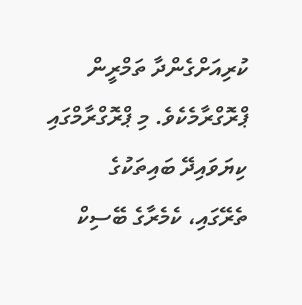ކުރިއަށްގެންދާ ތަމްރީން ޕްރޮގްރާމެކެވެ. މި ޕްރޮގްރާމްގައި ކިޔަވައިދޭ ބައިތަކުގެ ތެރޭގައި، ކެމެރާގެ ބޭސިކް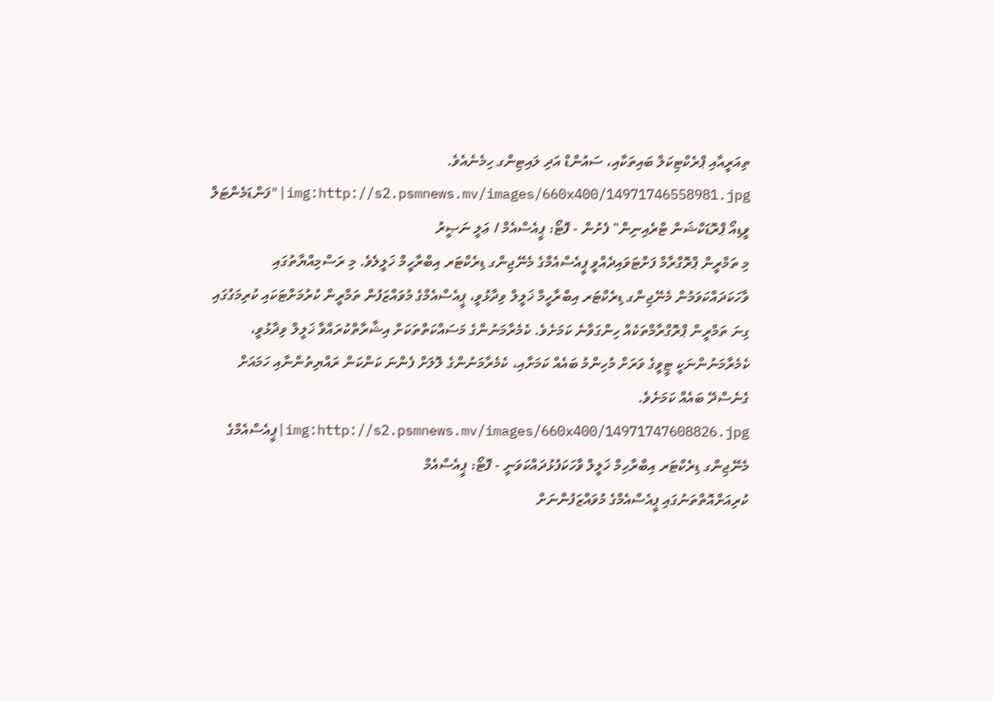ތިއަރީއާއި ޕްރެކްޓިކަލް ބައިތަކާއި، ސައުންޑް އަދި ލައިޓިންގ ހިމެނެއެވެ. img:http://s2.psmnews.mv/images/660x400/14971746558981.jpg|"ފަންޑަމެންޓަލް ވީޑިއޯ ޕްރޮޑަކްޝަން ޓްރެއިނިން" ފެށުން - ފޮޓޯ: ޕީއެސްއެމް / ޢަލީ ނަޞީރު
މި ތަމްރީން ޕްރޮގްރާމް ފަށްޓަވައިދެއްވީ ޕީއެސްއެމްގެ މެނޭޖިންގ ޑިރެކްޓަރ އިބްރާހީމް ޚަލީލެވެ. މި ރަސްމިއްޔާތުގައި ވާހަކަދައްކަވަމުން މެނޭޖިންގ ޑިރެކްޓަރ އިބްރާހީމް ޚަލީލް ވިދާޅުވީ، ޕީއެސްއެމްގެ މުވައްޒަފުން ތަމްރީން ކުރުމަށްޓަކައި ކުރިމަގުގައި ގިނަ ތަމްރީން ޕްރޮގްރާމްތަކެއް ހިންގަވާނެ ކަމަށެވެ. ކެމެރާމަނުންގެ މަސައްކަތްތަކަށް އިޝާރާތްކުރައްވާ ޚަލީލް ވިދާޅުވީ، ކެމެރާމަނުންނަކީ ޓީވީގެ ވަރަށް މުހިންމު ބައެއް ކަމަށާއި، ކެމެރާމަނުންގެ ލޮލަށް ފެންނަ ކަންކަން ރައްޔިތުންނާއި ހަމައަށް ގެނެސްދޭ ބައެއް ކަމަށެވެ. img:http://s2.psmnews.mv/images/660x400/14971747608826.jpg|ޕީއެސްއެމްގެ މެނޭޖިންގ ޑިރެކްޓަރ އިބްރާހިމް ޚަލީލް ވާހަކަފުޅުދައްކަވަނީ - ފޮޓޯ: ޕީއެސްއެމް
ކުރިއަށްއޮތްތަނުގައި ޕީއެސްއެމްގެ މުވައްޒަފުންނަށް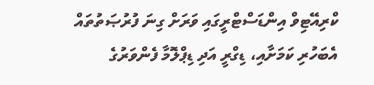ކްރިއޭޓިވް އިންޑަސްޓްރީގައި ވަރަށް ގިނަ ފުރުޞަތުތައް އެބަހުރި ކަމަށާއި، ޑިގްރީ އަދި ޑިޕްލޮމާ ފެންވަރުގެ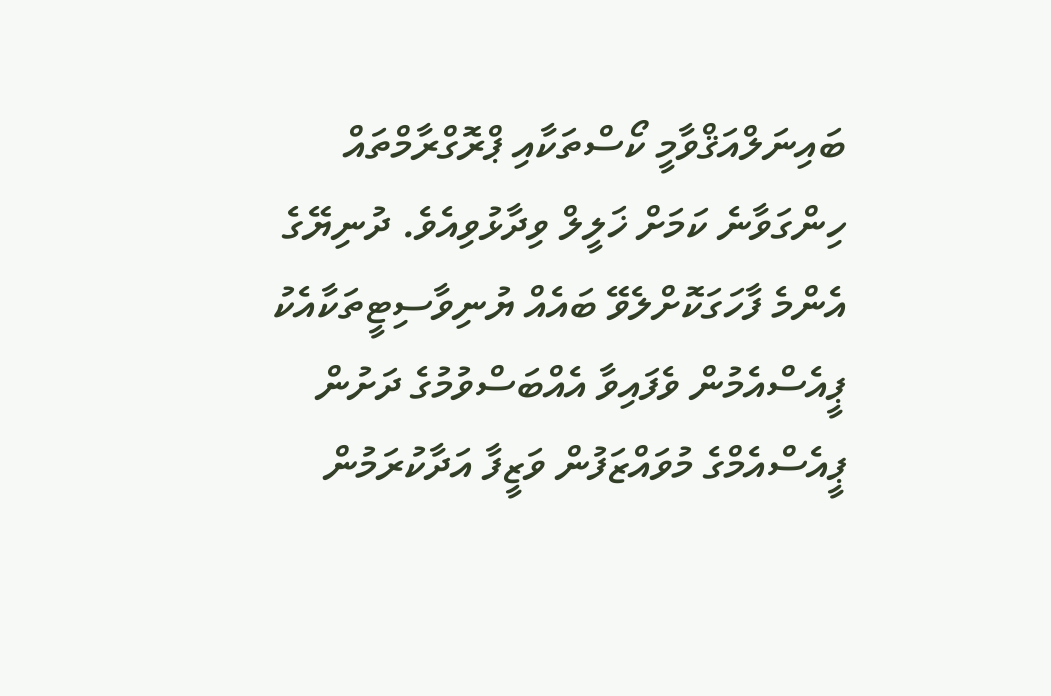ބައިނަލްއަޤްވާމީ ކޯސްތަކާއި ޕްރޮގްރާމްތައް ހިންގަވާނެ ކަމަށް ޚަލީލް ވިދާޅުވިއެވެ. ދުނިޔޭގެ އެންމެ ފާހަގަކޮށްލެވޭ ބައެއް ޔުނިވާސިޓީތަކާއެކު ޕީއެސްއެމުން ވެފައިވާ އެއްބަސްވުމުގެ ދަށުން ޕީއެސްއެމްގެ މުވައްޒަފުން ވަޒީފާ އަދާކުރަމުން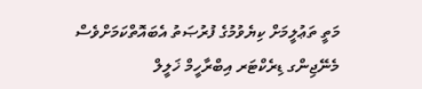މަތީ ތަޢުލީމަށް ކިޔެވުމުގެ ފުރުޞަތު އެބައޮތްކަމަށްވެސް މެނޭޖިންގ ޑިރެކްޓަރ އިބްރާހީމް ޚަލީލް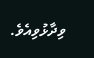ވިދާޅުވިއެވެ.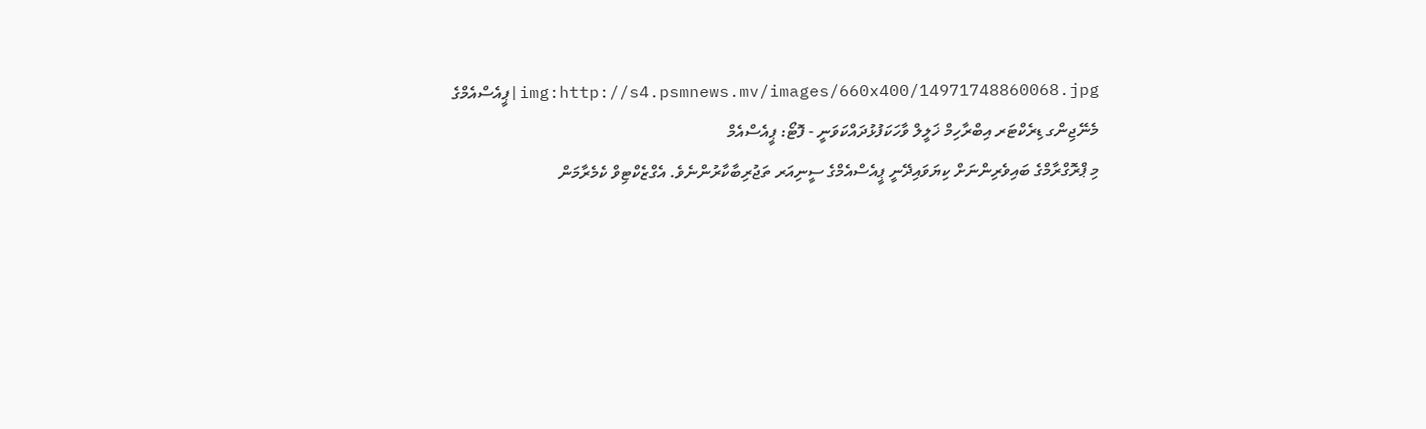img:http://s4.psmnews.mv/images/660x400/14971748860068.jpg|ޕީއެސްއެމްގެ މެނޭޖިންގ ޑިރެކްޓަރ އިބްރާހިމް ޚަލީލް ވާހަކަފުޅުދައްކަވަނީ - ފޮޓޯ: ޕީއެސްއެމް
މި ޕްރޮގްރާމްގެ ބައިވެރިންނަށް ކިޔަވައިދޭނީ ޕީއެސްއެމްގެ ސީނިއަރ ތަޖުރިބާކާރުންނެވެ. އެގްޒެކްޓިވް ކެމެރާމަން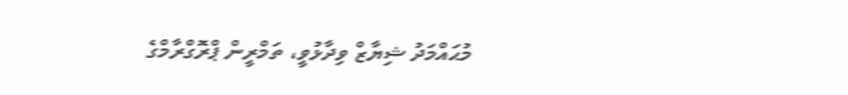މުޙައްމަދު ޝިޔާޒް ވިދާޅުވީ، ތަމްރީން ޕްރޮގްރާމްގެ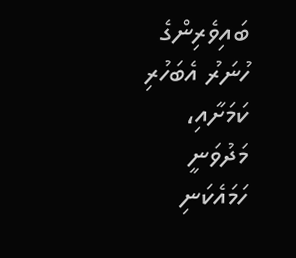ބައިވެރިންގެ ހުނަރު އެބަހުރި ކަމަށާއި، މަދުވަނީ ހަމައެކަނި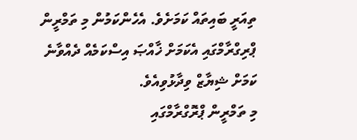ތިއަރީ ބައިތައް ކަމަށެވެ. އެހެންކަމުން މި ތަމްރީން ޕްރިގްރާމްގައި އެކަމަށް ޚާއްޞަ އިސްކަމެއް ދެއްވާނެ ކަމަށް ޝިޔާޒް ވިދާޅުވިއެވެ.
މި ތަމްރީން ޕްރޮގްރާމްގައި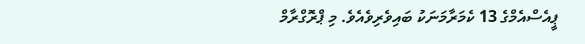ޕީއެސްއެމްގެ 13 ކެމަރާމަނަކު ބައިވެރިވެއެވެ. މި ޕްރޮގްރާމް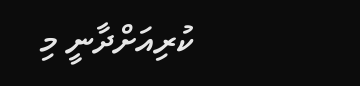ކުރިއަށްދާނީ މި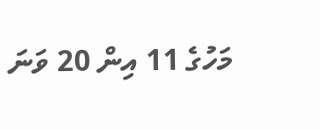މަހުގެ 11 އިން 20 ވަނަ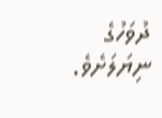ދުވަހުގެ ނިޔަލަށެވެ.